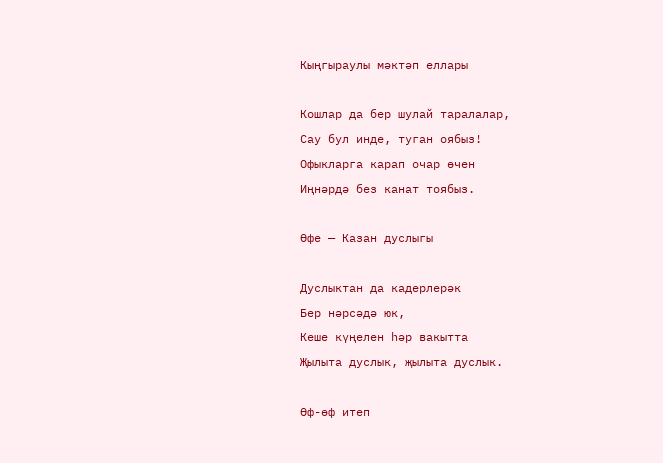Кыңгыраулы мәктәп еллары

Кошлар да бер шулай таралалар,
Сау бул инде, туган оябыз!
Офыкларга карап очар өчен
Иңнәрдә без канат тоябыз.

Өфе — Казан дуслыгы

Дуслыктан да кадерлерәк
Бер нәрсәдә юк,
Кеше күңелен һәр вакытта
Җылыта дуслык, җылыта дуслык.

Өф-өф итеп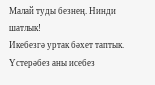Малай туды безнең. Нинди шатлык!
Икебезгә уртак бәхет таптык.
Үстерәбез аны исебез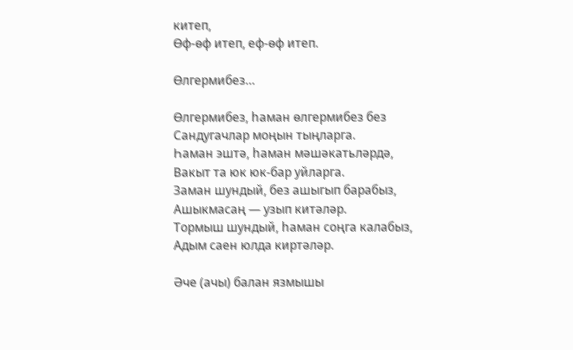китеп,
Өф-өф итеп, еф-өф итеп.

Өлгермибез…

Өлгермибез, һаман өлгермибез без
Сандугачлар моңын тыңларга.
Һаман эштә, һаман мәшәкатьләрдә,
Вакыт та юк юк-бар уйларга.
Заман шундый, без ашыгып барабыз,
Ашыкмасаң — узып китәләр.
Тормыш шундый, һаман соңга калабыз,
Адым саен юлда киртәләр.

Әче (ачы) балан язмышы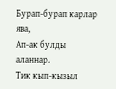Бурап-бурап карлар ява,
Ап-ак булды аланнар.
Тик кып-кызыл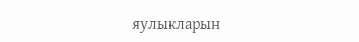яулыкларын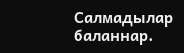Салмадылар баланнар.